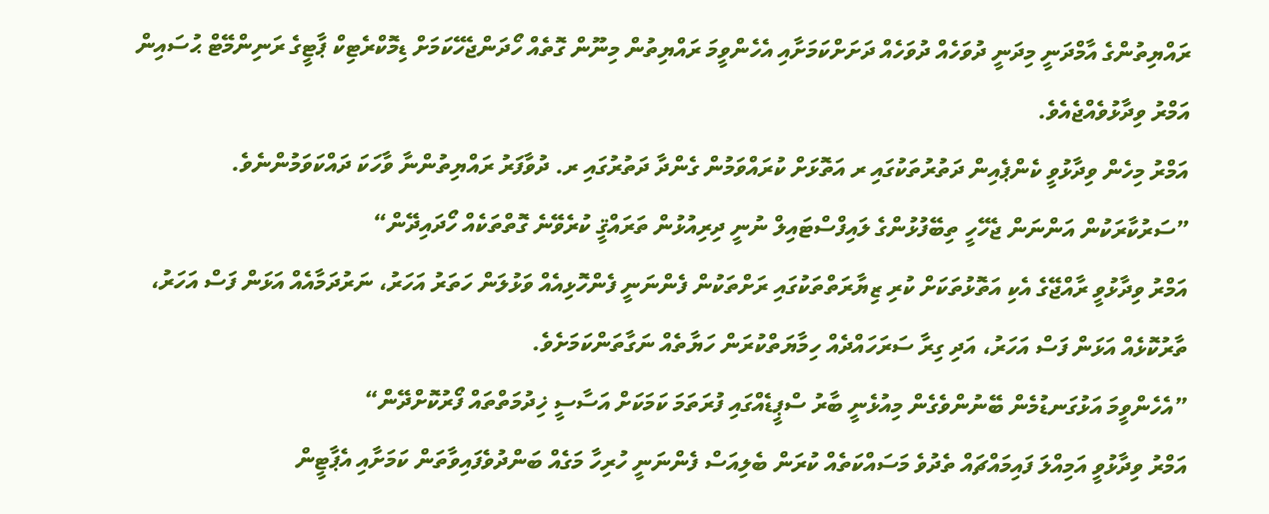ރައްޔިތުންގެ އާމްދަނީ މިދަނީ ދުވަހެއް ދުވަހެއް ދަށަށްކަމަށާއި އެހެންވީމަ ރައްޔިތުން މިނޫން ގޮތެއް ހޯދަންޖެހޭކަމަށް ޑިމޮކްރެޓިކް ޕާޓީގެ ރަނިންމޭޓް ޙުސައިން އަމްރު ވިދާޅުވެއްޖެއެވެ.
އަމްރު މިހެން ވިދާޅުވީ ކެންޕެއިން ދަތުރުތަކުގައި ރ އަތޮޅަށް ކުރައްވަމުން ގެންދާ ދަތުރުގައި ރ. ދުވާފަރު ރައްޔިތުންނާ ވާހަކަ ދައްކަވަމުންނެވެ.
”ސަރުކާރަކުން އަންނަން ޖެހޭހީ ތިބޭފުޅުންގެ ލައިފްސްޓައިލް ނުނީ ދިރިއުޅުން ތަރައްޤީ ކުރެވޭނެ ގޮތްތަކެއް ހޯދައިދޭން“
އަމްރު ވިދާޅުވީ ރާއްޖޭގެ އެކި އަތޮޅުތަކަށް ކުރި ޒިޔާރަތްތަކުގައި ރަށްތަކުން ފެންނަނީ ފެންހޮޅިއެއް ވަޅުލަން ހަތަރު އަހަރު، ނަރުދަމާއެއް އަޅަން ފަސް އަހަރު، ތާރުކޮޅެއް އަޅަން ފަސް އަހަރު، އަދި ގިރާ ސަރަހައްދެއް ހިމާޔަތްކުރަން ހަޔާތެއް ނަގާތަންކަމަށެވެ.
”އެހެންވީމަ އަޅުގަނޑުމެން ބޭނުންވެގެން މިއުޅެނީ ބާރު ސްޕީޑެއްގައި ފުރަތަމަ ކަމަކަށް އަސާސީ ޚިދުމަތްތައް ފޯރުކޮށްދޭން“
އަމްރު ވިދާޅުވީ އަމިއްލަ ފައިމައްޗައް ތެދުވެ މަސައްކަތެއް ކުރަން ބެލިއަސް ފެންނަނީ ހުރިހާ މަގެއް ބަންދުވެފައިވާތަން ކަމަށާއި އެޕާޓީން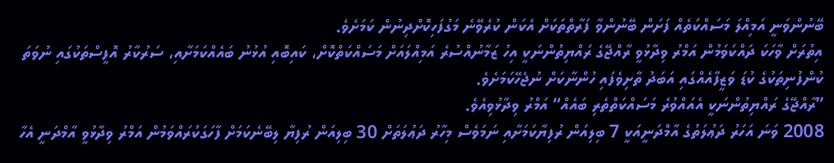ބޭނުންވަނީ އަމިއްލަ މަސައްކަތެއް ފަށަން ބޭނުންވާ ފަރާތްތަކަށް އެކަން ކުރެވޭނެ މަގުފަހިކޮށްދިނުން ކަމަށެވެ.
އިތުރަށް ވާހަކަ ދައްކަވަމުން އަމްރު ވިދާޅުވީ ރާއްޖޭގެ ރައްޔިތުންނަކީ އިހު ޒަމާނުއްސުރެ އަމިއްލައަށް މަސައްކަތްކޮށް، ކައިބޮއި އުޅުނު ބައެއްކަމަށާއި، ސަރުކާރު އޮފީސްތަކުގައި ނުވަތަ ކުންފުނިތަކުގެ ކުޑަ ވަޒީފާއެއްގައި އަބަދު ތާށިވެފައި ހުންނާކަށް ނުޖެހޭކަމަށެވެ.
”ރާއްޖޭގެ ރައްޔިތުންނަކީ އެއައްވުރެ މަސައްކަތްތެރި ބައެއް“ އަމްރު ވިދާޅުވިއެވެ.
2008 ވަނަ އަހަރު ދަޢުލަތުގެ އާމްދަނީއަކީ 7 ބިލިއަން ރުފިޔާކަމަށާއި ނަމަވެސް މިހާރު ދަޢުލަތަށް 30 ބިލިއަން ރުފިޔާ ލިބޭނެކަމަށް ފާހަގަކުރައްވަމުން އަމްރު ވިދާޅުވީ އާމްދަނީ އެހާ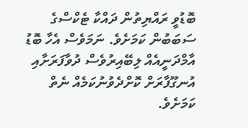ބޮޑުވީ ރައްޔިތުން ދައްކާ ޓެކްސްގެ ސަބަބުން ކަމަށެވެ. ނަމަވެސް އެހާ ބޮޑު އާމްދަނީއެއް ލިބޭއިރުވެސް ދުވާފަރަށާއި އުނގޫފާރަށް ކޮށްދެވުނުކަމެއް ނެތް ކަމަށެވެ.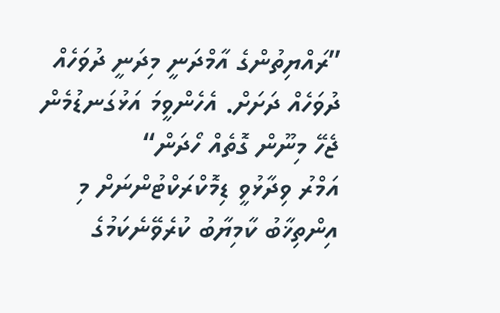”ރައްޔިތުންގެ އާމްދަނީ މިދަނީ ދުވަހެއް ދުވަހެއް ދަށަށް. އެހެންވީމަ އަޅުގަނޑުމެން ޖެހޭ މިނޫން ގޮތެއް ހޯދަން“
އަމްރު ވިދާޅުވީ ޑިމޮކްރަކްޓުންނަށް މި އިންތިޚާބު ކާމިޔާބު ކުރެވޭނެކަމުގެ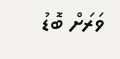ވަރަށް ބޮޑު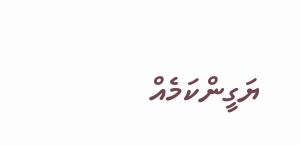ޔަގީންކަމެއް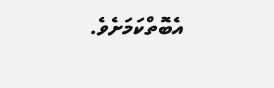އެބޮތްކަމަށެވެ.